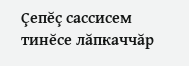Çепĕç сассисем тинĕсе лăпкаччăр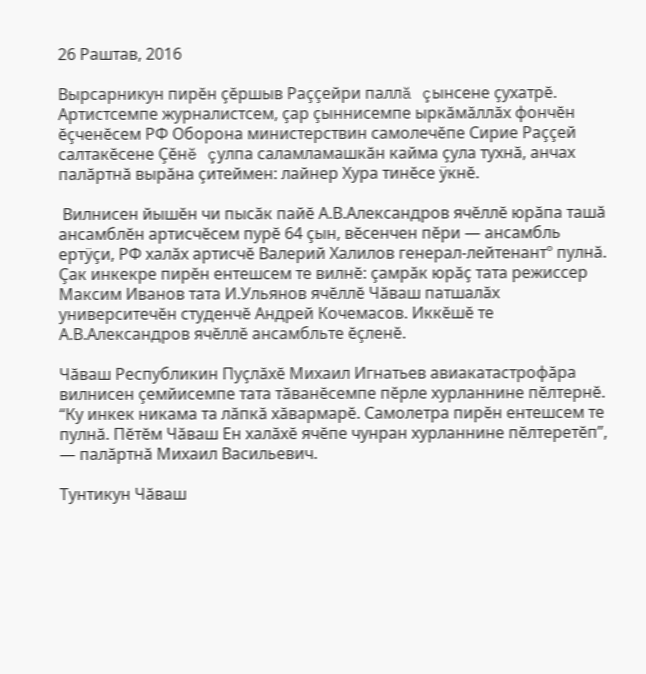26 Раштав, 2016

Вырсарникун пирĕн çĕршыв Раççейри паллă çынсене çухатрĕ. Артистсемпе журналистсем, çар çыннисемпе ыркăмăллăх фончĕн ĕçченĕсем РФ Оборона министерствин самолечĕпе Сирие Раççей салтакĕсене Çĕнĕ çулпа саламламашкăн кайма çула тухнă, анчах палăртнă вырăна çитеймен: лайнер Хура тинĕсе ÿкнĕ.

 Вилнисен йышĕн чи пысăк пайĕ А.В.Александров ячĕллĕ юрăпа ташă ансамблĕн артисчĕсем пурĕ 64 çын, вĕсенчен пĕри — ансамбль ертÿçи, РФ халăх артисчĕ Валерий Халилов генерал-лейтенантº пулнă. Çак инкекре пирĕн ентешсем те вилнĕ: çамрăк юрăç тата режиссер Максим Иванов тата И.Ульянов ячĕллĕ Чăваш патшалăх университечĕн студенчĕ Андрей Кочемасов. Иккĕшĕ те А.В.Александров ячĕллĕ ансамбльте ĕçленĕ.

Чăваш Республикин Пуçлăхĕ Михаил Игнатьев авиакатастрофăра вилнисен çемйисемпе тата тăванĕсемпе пĕрле хурланнине пĕлтернĕ. “Ку инкек никама та лăпкă хăвармарĕ. Самолетра пирĕн ентешсем те пулнă. Пĕтĕм Чăваш Ен халăхĕ ячĕпе чунран хурланнине пĕлтеретĕп”, — палăртнă Михаил Васильевич.

Тунтикун Чăваш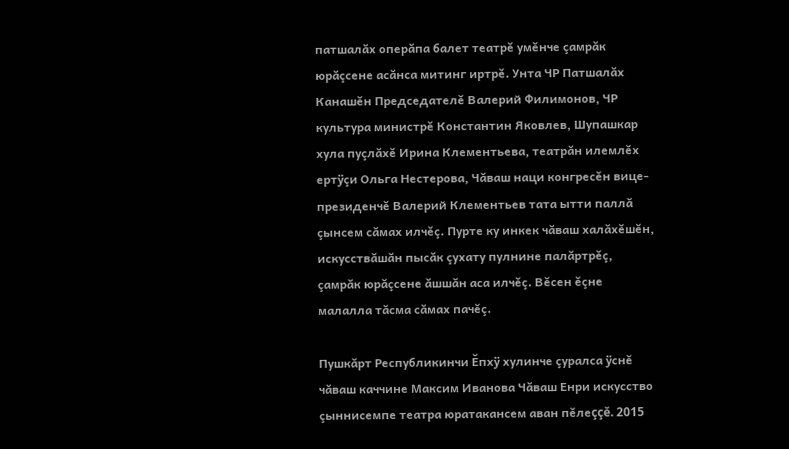патшалăх оперăпа балет театрĕ умĕнче çамрăк юрăçсене асăнса митинг иртрĕ. Унта ЧР Патшалăх Канашĕн Председателĕ Валерий Филимонов, ЧР культура министрĕ Константин Яковлев, Шупашкар хула пуçлăхĕ Ирина Клементьева, театрăн илемлĕх ертÿçи Ольга Нестерова, Чăваш наци конгресĕн вице-президенчĕ Валерий Клементьев тата ытти паллă çынсем сăмах илчĕç. Пурте ку инкек чăваш халăхĕшĕн, искусствăшăн пысăк çухату пулнине палăртрĕç, çамрăк юрăçсене ăшшăн аса илчĕç. Вĕсен ĕçне малалла тăсма сăмах пачĕç.

Пушкăрт Республикинчи Ĕпхÿ хулинче çуралса ÿснĕ чăваш каччине Максим Иванова Чăваш Енри искусство çыннисемпе театра юратакансем аван пĕлеççĕ. 2015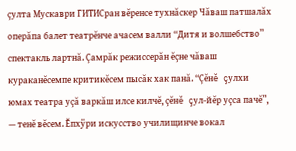çулта Мускаври ГИТИСран вĕренсе тухнăскер Чăваш патшалăх оперăпа балет театрĕнче ачасем валли “Дитя и волшебство” спектакль лартнă. Çамрăк режиссерăн ĕçне чăваш кураканĕсемпе критикĕсем пысăк хак панă. “Çĕнĕ çулхи юмах театра уçă варкăш илсе килчĕ, çĕнĕ çул-йĕр уçса пачĕ”, — тенĕ вĕсем. Ĕпхÿри искусство училищинче вокал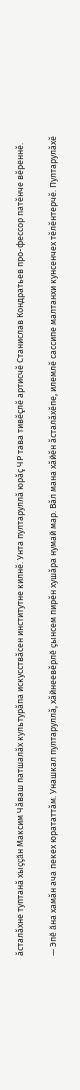ăсталăхне туптанă хыççăн Максим Чăваш патшалăх культурăпа искусствăсен институтне килнĕ. Унта пултаруллă юрăç ЧР тава тивĕçлĕ артисчĕ Станислав Кондратьев про-фессор патĕнче вĕреннĕ.

— Эпĕ ăна хамăн ача пекех юрататтăм. Унашкал пултаруллă, хăйнеевĕрлĕ çынсем пирĕн хушăра нумай мар. Вăл мана хăйĕн ăсталăхĕпе, илемлĕ сассипе малтанхи кунсенчех тĕлĕнтерчĕ. Пултарулăхĕ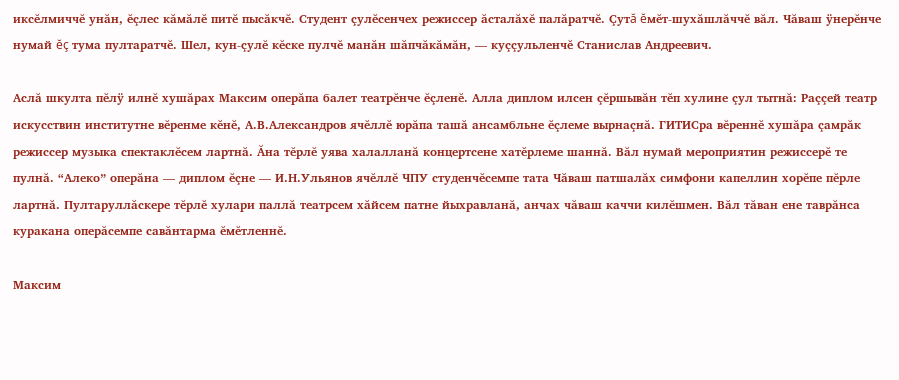иксĕлмиччĕ унăн, ĕçлес кăмăлĕ питĕ пысăкчĕ. Студент çулĕсенчех режиссер ăсталăхĕ палăратчĕ. Çутă ĕмĕт-шухăшлăччĕ вăл. Чăваш ÿнерĕнче нумай ĕç тума пултаратчĕ. Шел, кун-çулĕ кĕске пулчĕ манăн шăпчăкăмăн, — куççульленчĕ Станислав Андреевич.

Аслă шкулта пĕлÿ илнĕ хушăрах Максим оперăпа балет театрĕнче ĕçленĕ. Алла диплом илсен çĕршывăн тĕп хулине çул тытнă: Раççей театр искусствин институтне вĕренме кĕнĕ, А.В.Александров ячĕллĕ юрăпа ташă ансамбльне ĕçлеме вырнаçнă. ГИТИСра вĕреннĕ хушăра çамрăк режиссер музыка спектаклĕсем лартнă. Ăна тĕрлĕ уява халалланă концертсене хатĕрлеме шаннă. Вăл нумай мероприятин режиссерĕ те пулнă. “Алеко” оперăна — диплом ĕçне — И.Н.Ульянов ячĕллĕ ЧПУ студенчĕсемпе тата Чăваш патшалăх симфони капеллин хорĕпе пĕрле лартнă. Пултаруллăскере тĕрлĕ хулари паллă театрсем хăйсем патне йыхравланă, анчах чăваш каччи килĕшмен. Вăл тăван ене таврăнса куракана оперăсемпе савăнтарма ĕмĕтленнĕ.

Максим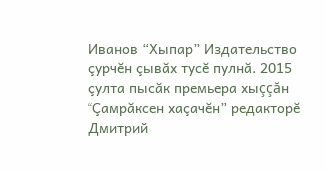Иванов “Хыпар” Издательство çурчĕн çывăх тусĕ пулнă. 2015 çулта пысăк премьера хыççăн “Çамрăксен хаçачĕн” редакторĕ Дмитрий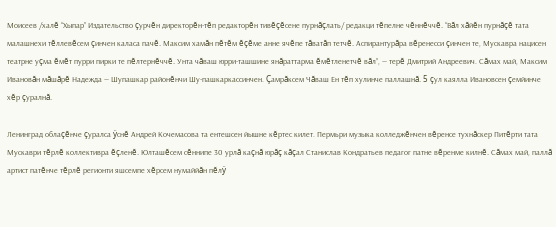Моисеев /халĕ “Хыпар” Издательство çурчĕн директорĕн-тĕп редакторĕн тивĕçĕсене пурнăçлать/ редакци тĕпелне чĕннĕччĕ. “Вăл хăйĕн пурнăçĕ тата малашнехи тĕллевĕсем çинчен каласа пачĕ. Максим хамăн пĕтĕм ĕçĕме анне ячĕпе тăватăп тетчĕ. Аспирантурăра вĕренесси çинчен те, Мускавра нацисен театрне уçма ĕмĕт пурри пирки те пĕлтернĕччĕ. Унта чăваш юрри-ташшине янăраттарма ĕмĕтленетчĕ вăл”, — терĕ Дмитрий Андреевич. Сăмах май, Максим Ивановăн мăшăрĕ Надежда — Шупашкар районĕнчи Шу-пашкаркассинчен. Çамрăксем Чăваш Ен тĕп хулинче паллашнă. 5 çул каялла Ивановсен çемйинче хĕр çуралнă.

Ленинград облаçĕнче çуралса ÿснĕ Андрей Кочемасова та ентешсен йышне кĕртес килет. Пермьри музыка колледжĕнчен вĕренсе тухнăскер Питĕрти тата Мускаври тĕрлĕ коллективра ĕçленĕ. Юлташĕсем сĕннипе 30 урлă каçнă юрăç кăçал Станислав Кондратьев педагог патне вĕренме килнĕ. Сăмах май, паллă артист патĕнче тĕрлĕ регионти яшсемпе хĕрсем нумаййăн пĕлÿ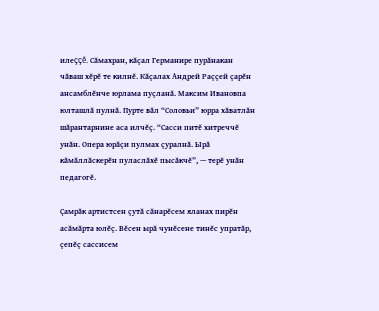илеççĕ. Сăмахран, кăçал Германире пурăнакан чăваш хĕрĕ те килнĕ. Кăçалах Андрей Раççей çарĕн ансамблĕнче юрлама пуçланă. Максим Ивановпа юлташлă пулнă. Пурте вăл “Соловьи” юрра хăватлăн шăрантарнине аса илчĕç. “Сасси питĕ хитреччĕ унăн. Опера юрăçи пулмах çуралнă. Ырă кăмăллăскерĕн пуласлăхĕ пысăкчĕ”, — терĕ унăн педагогĕ.

Çамрăк артистсен çутă сăнарĕсем яланах пирĕн асăмăрта юлĕç. Вĕсен ырă чунĕсене тинĕс упратăр, çепĕç сассисем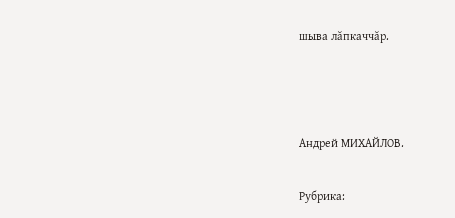шыва лăпкаччăр.



Андрей МИХАЙЛОВ.

Рубрика: